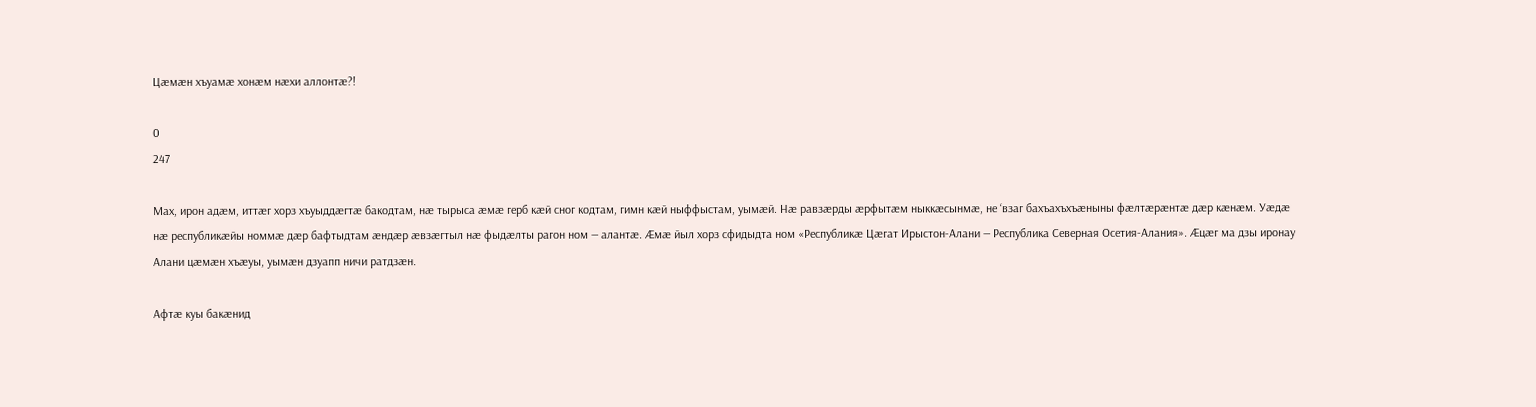Цӕмӕн хъуамӕ хонӕм нӕхи аллонтӕ?!

0
247

Мах, ирон адӕм, иттӕг хорз хъуыддӕгтӕ бакодтам, нӕ тырыса ӕмӕ герб кӕй сног кодтам, гимн кӕй ныффыстам, уымӕй. Нӕ равзӕрды ӕрфытӕм ныккӕсынмӕ, не ‘взаг бахъахъхъӕныны фӕлтӕрӕнтӕ дӕр кӕнӕм. Уӕдӕ нӕ республикӕйы номмӕ дӕр бафтыдтам ӕндӕр ӕвзӕгтыл нӕ фыдӕлты рагон ном — алантӕ. Ӕмӕ йыл хорз сфидыдта ном «Республикӕ Цӕгат Ирыстон-Алани — Республика Северная Осетия-Алания». Ӕцӕг ма дзы иронау Алани цӕмӕн хъӕуы, уымӕн дзуапп ничи ратдзӕн.

Афтӕ куы бакӕнид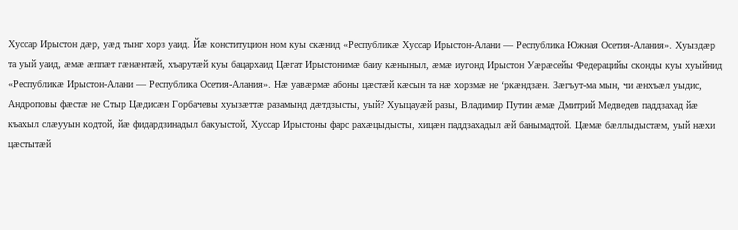Хуссар Ирыстон дӕр, уӕд тынг хорз уаид. Йӕ конституцион ном куы скӕнид «Республикӕ Хуссар Ирыстон-Алани — Республика Южная Осетия-Алания». Хуыздӕр та уый уаид, ӕмӕ ӕппӕт гӕнӕнтӕй, хъарутӕй куы бацархаид Цӕгат Ирыстонимӕ баиу кӕныныл, ӕмӕ иугонд Ирыстон Уӕрӕсейы Федерацийы сконды куы хуыйнид «Республикӕ Ирыстон-Алани — Республика Осетия-Алания». Нӕ уавӕрмӕ абоны цӕстӕй кӕсын та нӕ хорзмӕ не ‘ркӕндзӕн. Зӕгъут-ма мын, чи ӕнхъӕл уыдис, Андроповы фӕстӕ не Стыр Цӕдисӕн Горбачевы хуызӕттӕ разамынд дӕтдзысты, уый? Хуыцауӕй разы, Владимир Путин ӕмӕ Дмитрий Медведев паддзахад йӕ къахыл слӕууын кодтой, йӕ фидардзинадыл бакуыстой, Хуссар Ирыстоны фарс рахӕцыдысты, хицӕн паддзахадыл ӕй банымадтой. Цӕмӕ бӕллыдыстӕм, уый нӕхи цӕстытӕй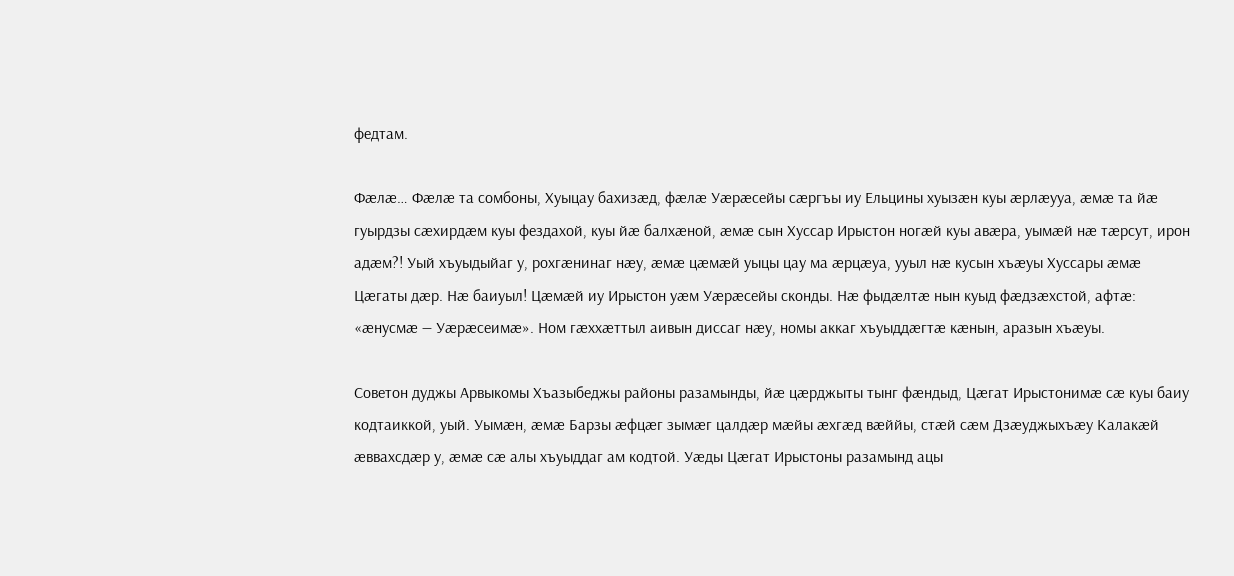федтам.

Фӕлӕ… Фӕлӕ та сомбоны, Хуыцау бахизӕд, фӕлӕ Уӕрӕсейы сӕргъы иу Ельцины хуызӕн куы ӕрлӕууа, ӕмӕ та йӕ гуырдзы сӕхирдӕм куы фездахой, куы йӕ балхӕной, ӕмӕ сын Хуссар Ирыстон ногӕй куы авӕра, уымӕй нӕ тӕрсут, ирон адӕм?! Уый хъуыдыйаг у, рохгӕнинаг нӕу, ӕмӕ цӕмӕй уыцы цау ма ӕрцӕуа, ууыл нӕ кусын хъӕуы Хуссары ӕмӕ Цӕгаты дӕр. Нӕ баиуыл! Цӕмӕй иу Ирыстон уӕм Уӕрӕсейы сконды. Нӕ фыдӕлтӕ нын куыд фӕдзӕхстой, афтӕ: «ӕнусмӕ — Уӕрӕсеимӕ». Ном гӕххӕттыл аивын диссаг нӕу, номы аккаг хъуыддӕгтӕ кӕнын, аразын хъӕуы.

Советон дуджы Арвыкомы Хъазыбеджы районы разамынды, йӕ цӕрджыты тынг фӕндыд, Цӕгат Ирыстонимӕ сӕ куы баиу кодтаиккой, уый. Уымӕн, ӕмӕ Барзы ӕфцӕг зымӕг цалдӕр мӕйы ӕхгӕд вӕййы, стӕй сӕм Дзӕуджыхъӕу Калакӕй ӕввахсдӕр у, ӕмӕ сӕ алы хъуыддаг ам кодтой. Уӕды Цӕгат Ирыстоны разамынд ацы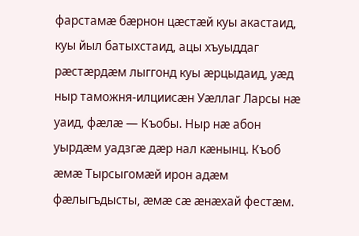фарстамӕ бӕрнон цӕстӕй куы акастаид, куы йыл батыхстаид, ацы хъуыддаг рӕстӕрдӕм лыггонд куы ӕрцыдаид, уӕд ныр таможня-илциисӕн Уӕллаг Ларсы нӕ уаид, фӕлӕ — Къобы. Ныр нӕ абон уырдӕм уадзгӕ дӕр нал кӕнынц. Къоб ӕмӕ Тырсыгомӕй ирон адӕм фӕлыгъдысты, ӕмӕ сӕ ӕнӕхай фестӕм.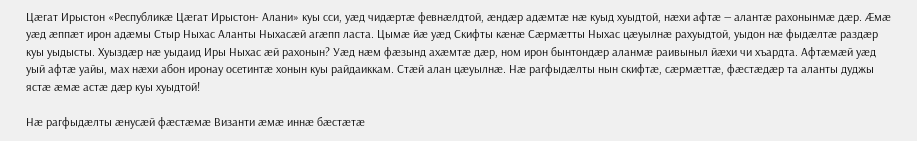Цӕгат Ирыстон «Республикӕ Цӕгат Ирыстон- Алани» куы сси, уӕд чидӕртӕ февнӕлдтой, ӕндӕр адӕмтӕ нӕ куыд хуыдтой, нӕхи афтӕ — алантӕ рахонынмӕ дӕр. Ӕмӕ уӕд ӕппӕт ирон адӕмы Стыр Ныхас Аланты Ныхасӕй агӕпп ласта. Цымӕ йӕ уӕд Скифты кӕнӕ Сӕрмӕтты Ныхас цӕуылнӕ рахуыдтой, уыдон нӕ фыдӕлтӕ раздӕр куы уыдысты. Хуыздӕр нӕ уыдаид Иры Ныхас ӕй рахонын? Уӕд нӕм фӕзынд ахӕмтӕ дӕр, ном ирон бынтондӕр аланмӕ раивыныл йӕхи чи хъардта. Афтӕмӕй уӕд уый афтӕ уайы, мах нӕхи абон иронау осетинтӕ хонын куы райдаиккам. Стӕй алан цӕуылнӕ. Нӕ рагфыдӕлты нын скифтӕ, сӕрмӕттӕ, фӕстӕдӕр та аланты дуджы ястӕ ӕмӕ астӕ дӕр куы хуыдтой!

Нӕ рагфыдӕлты ӕнусӕй фӕстӕмӕ Византи ӕмӕ иннӕ бӕстӕтӕ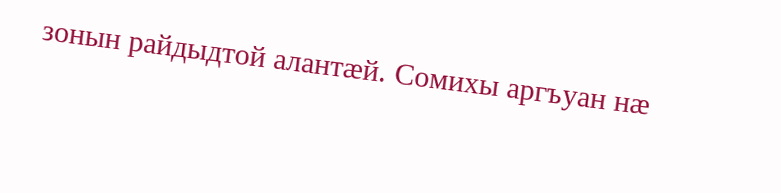зонын райдыдтой алантӕй. Сомихы аргъуан нӕ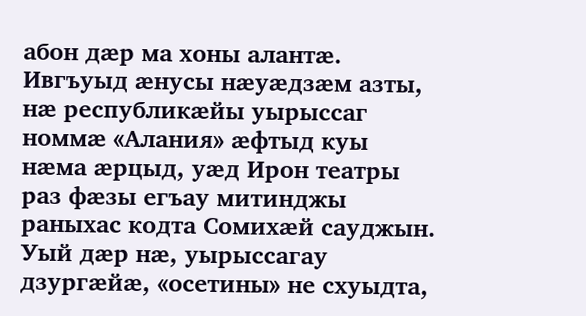абон дӕр ма хоны алантӕ. Ивгъуыд ӕнусы нӕуӕдзӕм азты, нӕ республикӕйы уырыссаг номмӕ «Алания» ӕфтыд куы нӕма ӕрцыд, уӕд Ирон театры раз фӕзы егъау митинджы раныхас кодта Сомихӕй сауджын. Уый дӕр нӕ, уырыссагау дзургӕйӕ, «осетины» не схуыдта,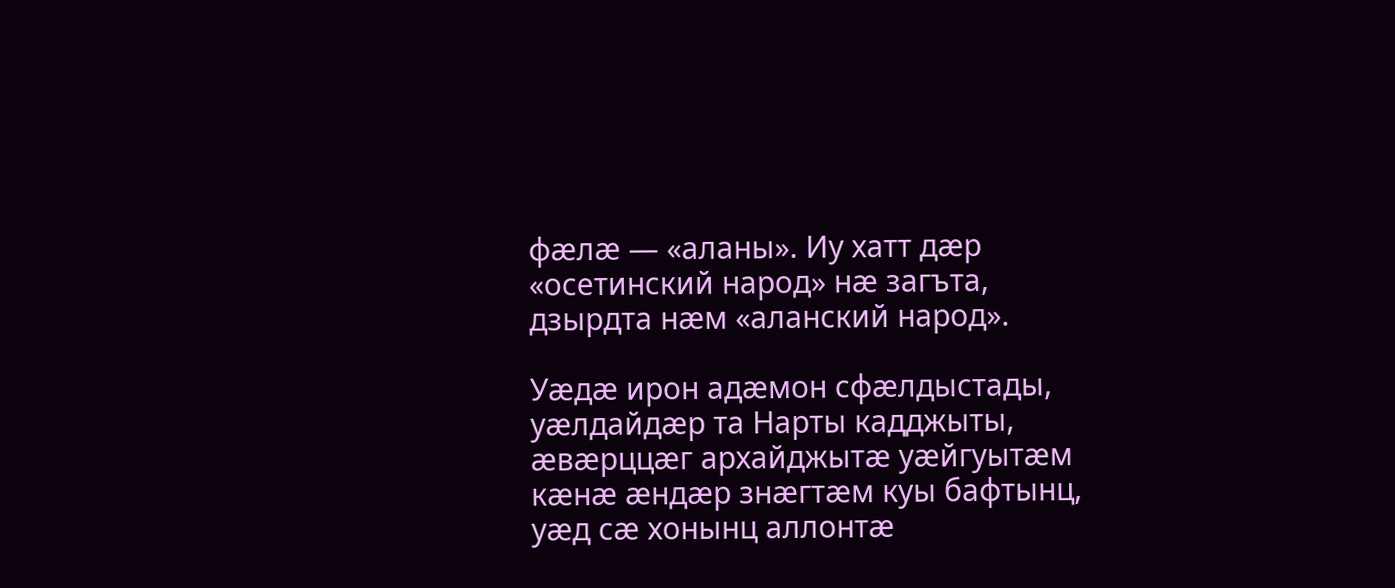фӕлӕ — «аланы». Иу хатт дӕр «осетинский народ» нӕ загъта, дзырдта нӕм «аланский народ».

Уӕдӕ ирон адӕмон сфӕлдыстады, уӕлдайдӕр та Нарты кадджыты, ӕвӕрццӕг архайджытӕ уӕйгуытӕм кӕнӕ ӕндӕр знӕгтӕм куы бафтынц, уӕд сӕ хонынц аллонтӕ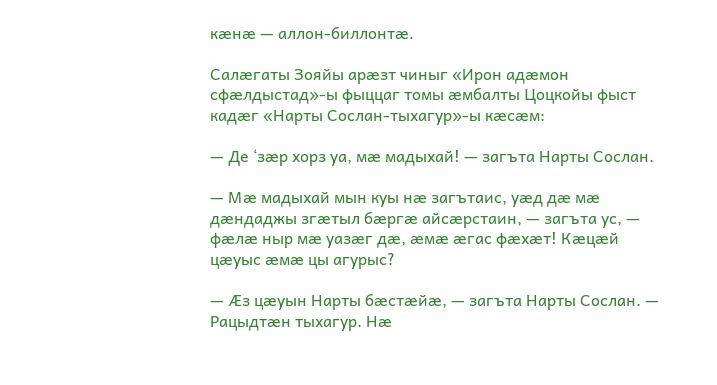кӕнӕ — аллон-биллонтӕ.

Салӕгаты Зояйы арӕзт чиныг «Ирон адӕмон сфӕлдыстад»-ы фыццаг томы ӕмбалты Цоцкойы фыст кадӕг «Нарты Сослан-тыхагур»-ы кӕсӕм:

— Де ‘зӕр хорз уа, мӕ мадыхай! — загъта Нарты Сослан.

— Мӕ мадыхай мын куы нӕ загътаис, уӕд дӕ мӕ дӕндаджы згӕтыл бӕргӕ айсӕрстаин, — загъта ус, — фӕлӕ ныр мӕ уазӕг дӕ, ӕмӕ ӕгас фӕхӕт! Кӕцӕй цӕуыс ӕмӕ цы агурыс?

— Ӕз цӕуын Нарты бӕстӕйӕ, — загъта Нарты Сослан. — Рацыдтӕн тыхагур. Нӕ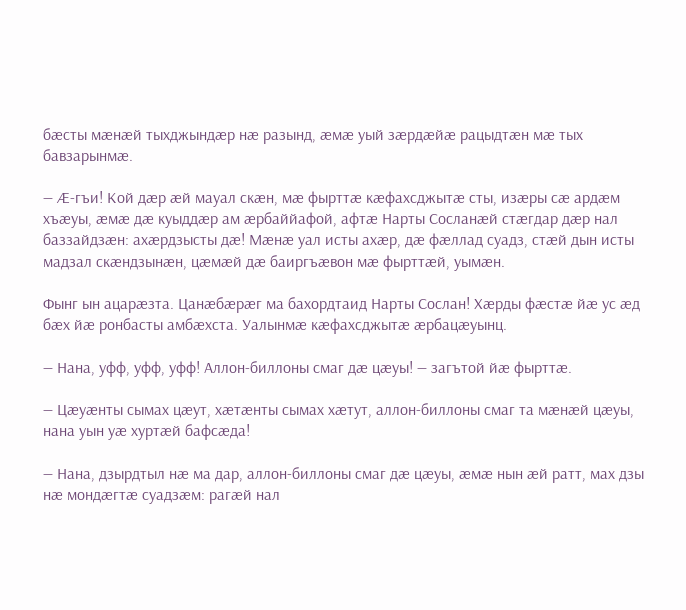бӕсты мӕнӕй тыхджындӕр нӕ разынд, ӕмӕ уый зӕрдӕйӕ рацыдтӕн мӕ тых бавзарынмӕ.

— Ӕ-гъи! Кой дӕр ӕй мауал скӕн, мӕ фырттӕ кӕфахсджытӕ сты, изӕры сӕ ардӕм хъӕуы, ӕмӕ дӕ куыддӕр ам ӕрбаййафой, афтӕ Нарты Сосланӕй стӕгдар дӕр нал баззайдзӕн: ахӕрдзысты дӕ! Мӕнӕ уал исты ахӕр, дӕ фӕллад суадз, стӕй дын исты мадзал скӕндзынӕн, цӕмӕй дӕ баиргъӕвон мӕ фырттӕй, уымӕн.

Фынг ын ацарӕзта. Цанӕбӕрӕг ма бахордтаид Нарты Сослан! Хӕрды фӕстӕ йӕ ус ӕд бӕх йӕ ронбасты амбӕхста. Уалынмӕ кӕфахсджытӕ ӕрбацӕуынц.

— Нана, уфф, уфф, уфф! Аллон-биллоны смаг дӕ цӕуы! — загътой йӕ фырттӕ.

— Цӕуӕнты сымах цӕут, хӕтӕнты сымах хӕтут, аллон-биллоны смаг та мӕнӕй цӕуы, нана уын уӕ хуртӕй бафсӕда!

— Нана, дзырдтыл нӕ ма дар, аллон-биллоны смаг дӕ цӕуы, ӕмӕ нын ӕй ратт, мах дзы нӕ мондӕгтӕ суадзӕм: рагӕй нал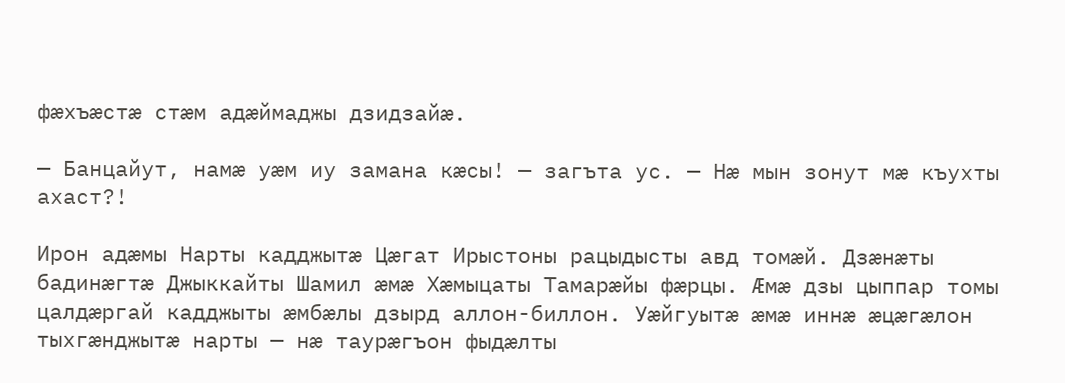фӕхъӕстӕ стӕм адӕймаджы дзидзайӕ.

— Банцайут, намӕ уӕм иу замана кӕсы! — загъта ус. — Нӕ мын зонут мӕ къухты ахаст?!

Ирон адӕмы Нарты кадджытӕ Цӕгат Ирыстоны рацыдысты авд томӕй. Дзӕнӕты бадинӕгтӕ Джыккайты Шамил ӕмӕ Хӕмыцаты Тамарӕйы фӕрцы. Ӕмӕ дзы цыппар томы цалдӕргай кадджыты ӕмбӕлы дзырд аллон-биллон. Уӕйгуытӕ ӕмӕ иннӕ ӕцӕгӕлон тыхгӕнджытӕ нарты — нӕ таурӕгъон фыдӕлты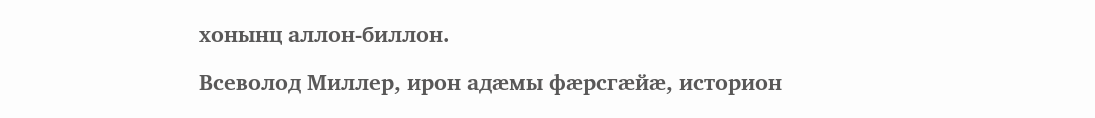хонынц аллон-биллон.

Всеволод Миллер, ирон адӕмы фӕрсгӕйӕ, историон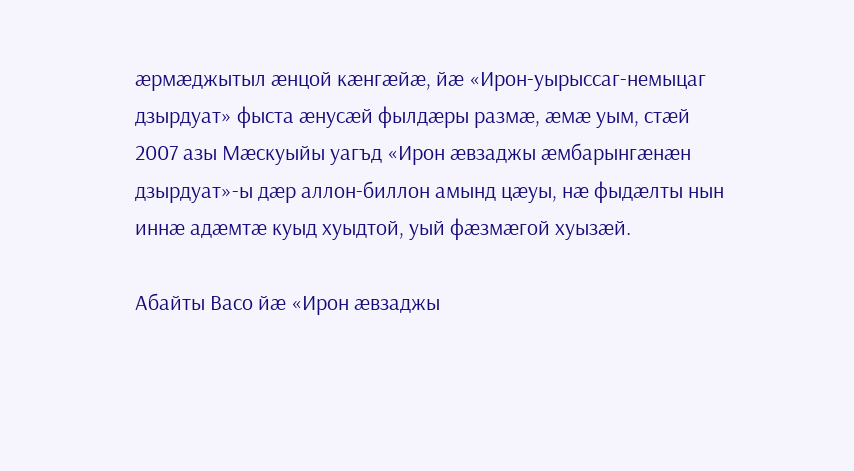ӕрмӕджытыл ӕнцой кӕнгӕйӕ, йӕ «Ирон-уырыссаг-немыцаг дзырдуат» фыста ӕнусӕй фылдӕры размӕ, ӕмӕ уым, стӕй 2007 азы Мӕскуыйы уагъд «Ирон ӕвзаджы ӕмбарынгӕнӕн дзырдуат»-ы дӕр аллон-биллон амынд цӕуы, нӕ фыдӕлты нын иннӕ адӕмтӕ куыд хуыдтой, уый фӕзмӕгой хуызӕй.

Абайты Васо йӕ «Ирон ӕвзаджы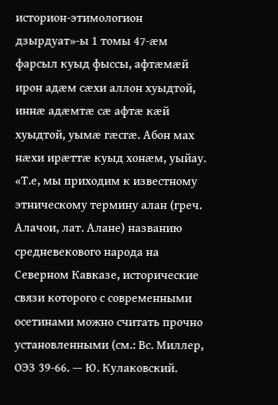историон-этимологион дзырдуат»-ы 1 томы 47-ӕм фарсыл куыд фыссы, афтӕмӕй ирон адӕм сӕхи аллон хуыдтой, иннӕ адӕмтӕ сӕ афтӕ кӕй хуыдтой, уымӕ гӕсгӕ. Абон мах нӕхи ирӕттӕ куыд хонӕм, уыйау. «Т.е, мы приходим к известному этническому термину алан (греч. Алачои, лат. Алане) названию средневекового народа на Северном Кавказе, исторические связи которого с современными осетинами можно считать прочно установленными (см.: Вс. Миллер, ОЭЗ 39-66. — Ю. Кулаковский.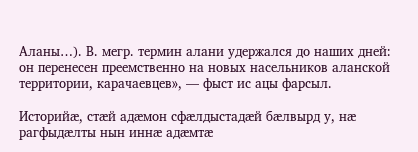Аланы…). В. мегр. термин алани удержался до наших дней: он перенесен преемственно на новых насельников аланской территории, карачаевцев», — фыст ис ацы фарсыл.

Историйӕ, стӕй адӕмон сфӕлдыстадӕй бӕлвырд у, нӕ рагфыдӕлты нын иннӕ адӕмтӕ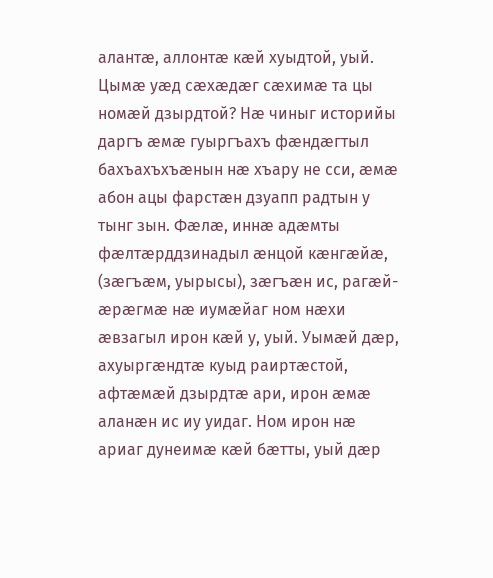алантӕ, аллонтӕ кӕй хуыдтой, уый. Цымӕ уӕд сӕхӕдӕг сӕхимӕ та цы номӕй дзырдтой? Нӕ чиныг историйы даргъ ӕмӕ гуыргъахъ фӕндӕгтыл бахъахъхъӕнын нӕ хъару не сси, ӕмӕ абон ацы фарстӕн дзуапп радтын у тынг зын. Фӕлӕ, иннӕ адӕмты фӕлтӕрддзинадыл ӕнцой кӕнгӕйӕ, (зӕгъӕм, уырысы), зӕгъӕн ис, рагӕй-ӕрӕгмӕ нӕ иумӕйаг ном нӕхи ӕвзагыл ирон кӕй у, уый. Уымӕй дӕр, ахуыргӕндтӕ куыд раиртӕстой, афтӕмӕй дзырдтӕ ари, ирон ӕмӕ аланӕн ис иу уидаг. Ном ирон нӕ ариаг дунеимӕ кӕй бӕтты, уый дӕр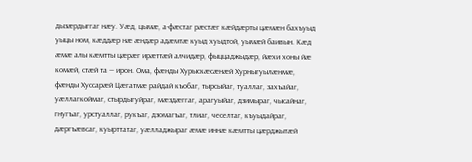дызӕрдыггаг нӕу. Уӕд, цымӕ, а-фӕстаг рӕстӕг кӕйдӕрты цӕмӕн бахъуыд уыцы ном, кӕддӕр нӕ ӕндӕр адӕмтӕ куыд хуыдтой, уымӕй баивын. Кӕд ӕмӕ алы кӕмтты цӕрӕг ирӕттӕй алчидӕр, фыццаджыдӕр, йӕхи хоны йӕ комӕй, стӕй та — ирон. Ома, фӕнды Хурыскӕсӕнӕй Хурныгуылӕнмӕ, фӕнды Хуссарӕй Цӕгатмӕ райдай къобаг, тырсыйаг, туаллаг, захъайаг, уӕллагкоймаг, стырдыгуйраг, мӕздӕггаг, арагуыйаг, дзимыраг, чысайнаг, гнугъаг, урстуаллаг, рукъаг, дзомагъаг, тлиаг, чеселтаг, къуыдайраг, дӕргъӕвсаг, куырттатаг, уӕлладжыраг ӕмӕ иннӕ кӕмтты цӕрджытӕй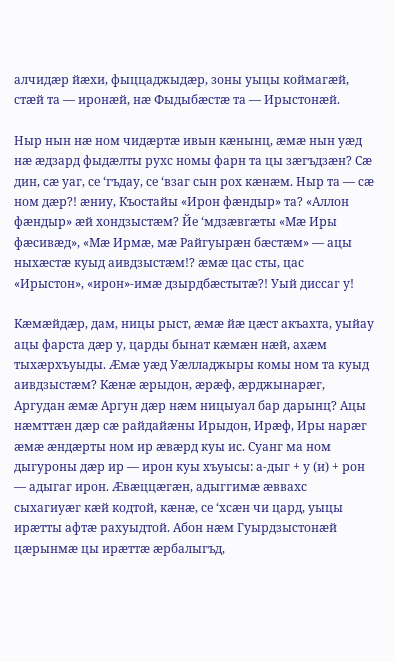алчидӕр йӕхи, фыццаджыдӕр, зоны уыцы коймагӕй, стӕй та — иронӕй, нӕ Фыдыбӕстӕ та — Ирыстонӕй.

Ныр нын нӕ ном чидӕртӕ ивын кӕнынц, ӕмӕ нын уӕд нӕ ӕдзард фыдӕлты рухс номы фарн та цы зӕгъдзӕн? Сӕ дин, сӕ уаг, се ‘гъдау, се ‘взаг сын рох кӕнӕм. Ныр та — сӕ ном дӕр?! ӕниу, Къостайы «Ирон фӕндыр» та? «Аллон фӕндыр» ӕй хондзыстӕм? Йе ‘мдзӕвгӕты «Мӕ Иры фӕсивӕд», «Мӕ Ирмӕ, мӕ Райгуырӕн бӕстӕм» — ацы ныхӕстӕ куыд аивдзыстӕм!? ӕмӕ цас сты, цас «Ирыстон», «ирон»-имӕ дзырдбӕстытӕ?! Уый диссаг у!

Кӕмӕйдӕр, дам, ницы рыст, ӕмӕ йӕ цӕст акъахта, уыйау ацы фарста дӕр у, царды бынат кӕмӕн нӕй, ахӕм тыхӕрхъуыды. Ӕмӕ уӕд Уӕлладжыры комы ном та куыд аивдзыстӕм? Кӕнӕ ӕрыдон, ӕрӕф, ӕрджынарӕг, Аргудан ӕмӕ Аргун дӕр нӕм ницыуал бар дарынц? Ацы нӕмттӕн дӕр сӕ райдайӕны Ирыдон, Ирӕф, Иры нарӕг ӕмӕ ӕндӕрты ном ир ӕвӕрд куы ис. Суанг ма ном дыгуроны дӕр ир — ирон куы хъуысы: а-дыг + у (и) + рон — адыгаг ирон. Ӕвӕццӕгӕн, адыггимӕ ӕввахс сыхагиуӕг кӕй кодтой, кӕнӕ, се ‘хсӕн чи цард, уыцы ирӕтты афтӕ рахуыдтой. Абон нӕм Гуырдзыстонӕй цӕрынмӕ цы ирӕттӕ ӕрбалыгъд,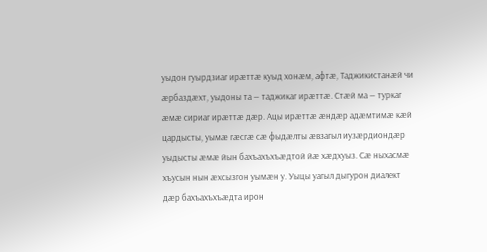уыдон гуырдзиаг ирӕттӕ куыд хонӕм, афтӕ, Таджикистанӕй чи ӕрбаздӕхт, уыдоны та — таджикаг ирӕттӕ. Стӕй ма — туркаг ӕмӕ сириаг ирӕттӕ дӕр. Ацы ирӕттӕ ӕндӕр адӕмтимӕ кӕй цардысты, уымӕ гӕсгӕ сӕ фыдӕлты ӕвзагыл иузӕрдиондӕр уыдысты ӕмӕ йын бахъахъхъӕдтой йӕ хӕдхуыз. Сӕ ныхасмӕ хъусын нын ӕхсызгон уымӕн у. Уыцы уагыл дыгурон диалект дӕр бахъахъхъӕдта ирон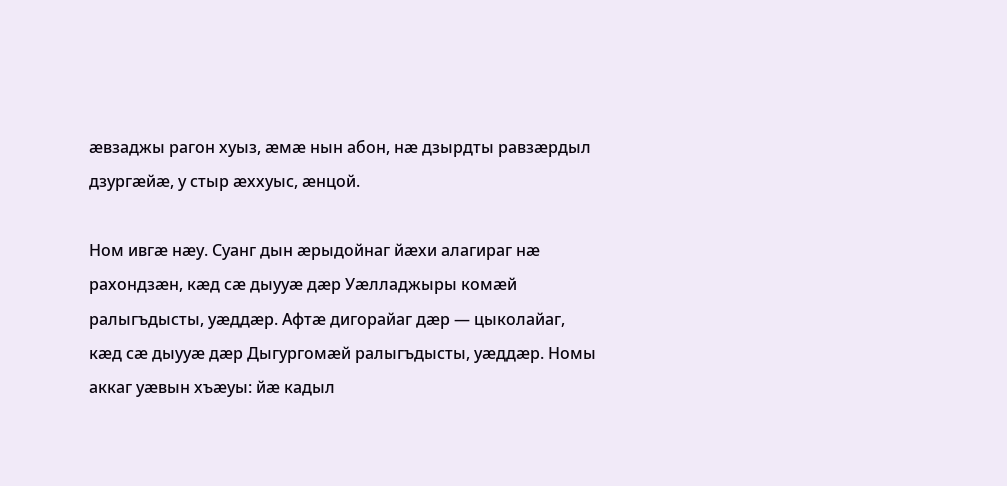ӕвзаджы рагон хуыз, ӕмӕ нын абон, нӕ дзырдты равзӕрдыл дзургӕйӕ, у стыр ӕххуыс, ӕнцой.

Ном ивгӕ нӕу. Суанг дын ӕрыдойнаг йӕхи алагираг нӕ рахондзӕн, кӕд сӕ дыууӕ дӕр Уӕлладжыры комӕй ралыгъдысты, уӕддӕр. Афтӕ дигорайаг дӕр — цыколайаг, кӕд сӕ дыууӕ дӕр Дыгургомӕй ралыгъдысты, уӕддӕр. Номы аккаг уӕвын хъӕуы: йӕ кадыл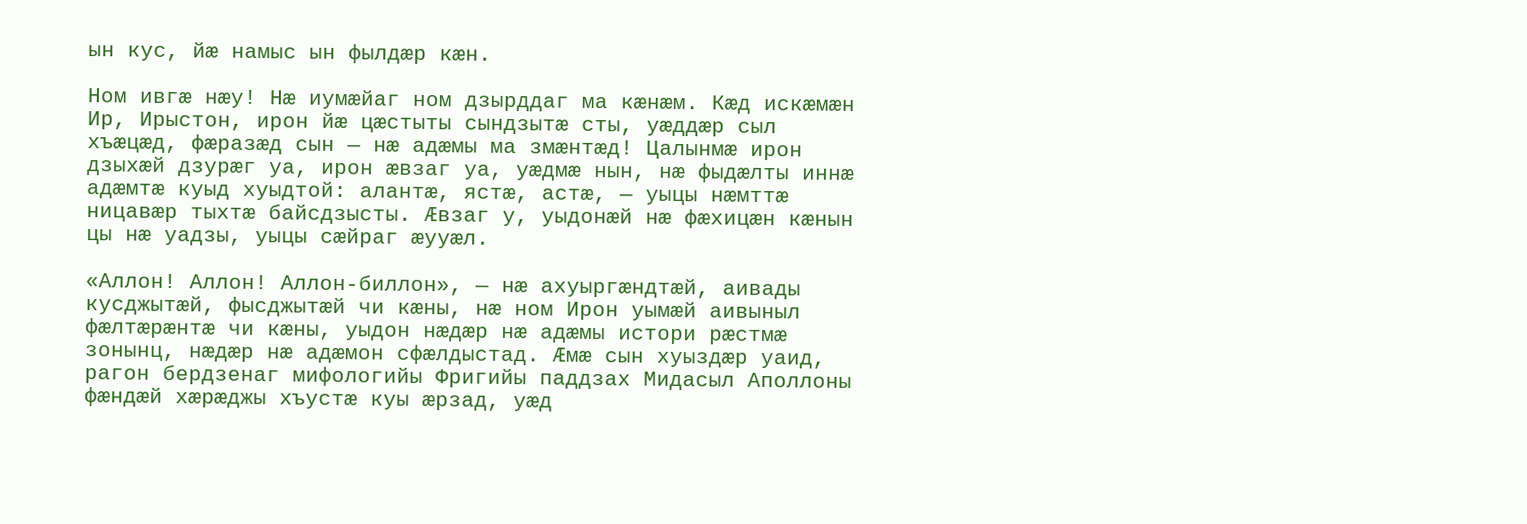ын кус, йӕ намыс ын фылдӕр кӕн.

Ном ивгӕ нӕу! Нӕ иумӕйаг ном дзырддаг ма кӕнӕм. Кӕд искӕмӕн Ир, Ирыстон, ирон йӕ цӕстыты сындзытӕ сты, уӕддӕр сыл хъӕцӕд, фӕразӕд сын — нӕ адӕмы ма змӕнтӕд! Цалынмӕ ирон дзыхӕй дзурӕг уа, ирон ӕвзаг уа, уӕдмӕ нын, нӕ фыдӕлты иннӕ адӕмтӕ куыд хуыдтой: алантӕ, ястӕ, астӕ, — уыцы нӕмттӕ ницавӕр тыхтӕ байсдзысты. Ӕвзаг у, уыдонӕй нӕ фӕхицӕн кӕнын цы нӕ уадзы, уыцы сӕйраг ӕууӕл.

«Аллон! Аллон! Аллон-биллон», — нӕ ахуыргӕндтӕй, аивады кусджытӕй, фысджытӕй чи кӕны, нӕ ном Ирон уымӕй аивыныл фӕлтӕрӕнтӕ чи кӕны, уыдон нӕдӕр нӕ адӕмы истори рӕстмӕ зонынц, нӕдӕр нӕ адӕмон сфӕлдыстад. Ӕмӕ сын хуыздӕр уаид, рагон бердзенаг мифологийы Фригийы паддзах Мидасыл Аполлоны фӕндӕй хӕрӕджы хъустӕ куы ӕрзад, уӕд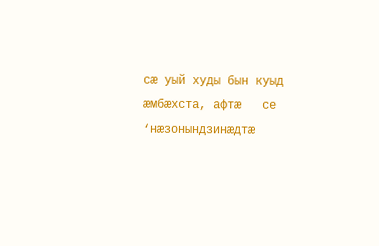сӕ уый худы бын куыд ӕмбӕхста, афтӕ   се ‘нӕзонындзинӕдтӕ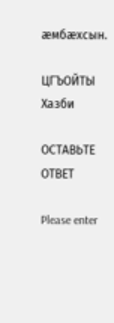ӕмбӕхсын.

ЦГЪОЙТЫ Хазби

ОСТАВЬТЕ ОТВЕТ

Please enter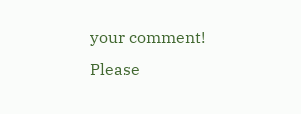your comment!
Please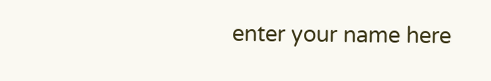enter your name here